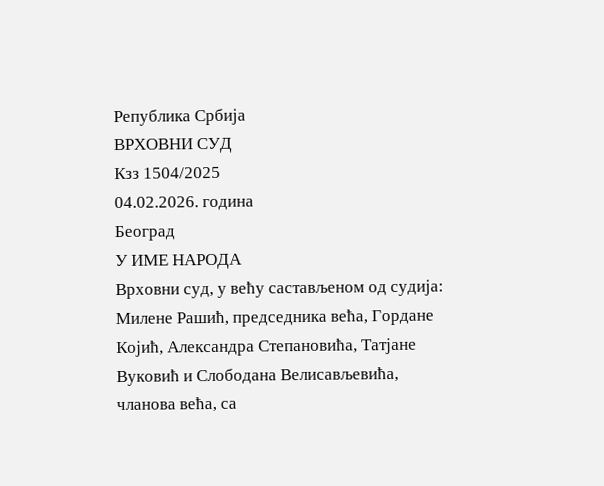Република Србија
ВРХОВНИ СУД
Кзз 1504/2025
04.02.2026. година
Београд
У ИМЕ НАРОДА
Врховни суд, у већу састављеном од судија: Милене Рашић, председника већа, Гордане Којић, Александра Степановића, Татјане Вуковић и Слободана Велисављевића, чланова већа, са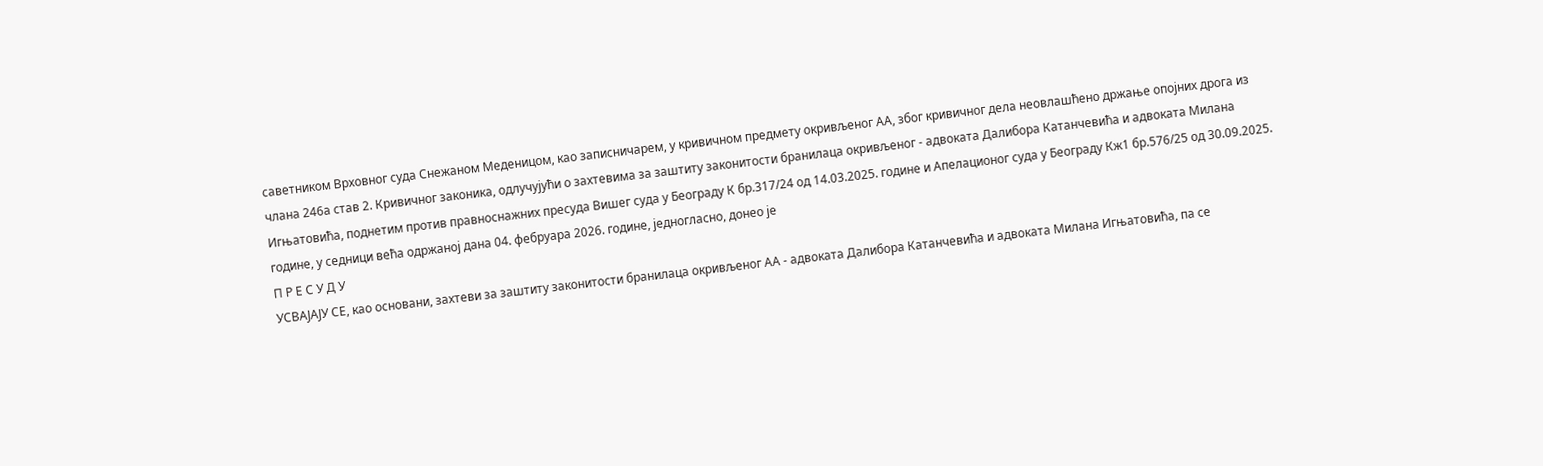саветником Врховног суда Снежаном Меденицом, као записничарем, у кривичном предмету окривљеног АА, због кривичног дела неовлашћено држање опојних дрога из члана 246а став 2. Кривичног законика, одлучујући о захтевима за заштиту законитости бранилаца окривљеног - адвоката Далибора Катанчевића и адвоката Милана Игњатовића, поднетим против правноснажних пресуда Вишег суда у Београду К бр.317/24 од 14.03.2025. године и Апелационог суда у Београду Кж1 бр.576/25 од 30.09.2025. године, у седници већа одржаној дана 04. фебруара 2026. године, једногласно, донео је
П Р Е С У Д У
УСВАЈАЈУ СЕ, као основани, захтеви за заштиту законитости бранилаца окривљеног АА - адвоката Далибора Катанчевића и адвоката Милана Игњатовића, па се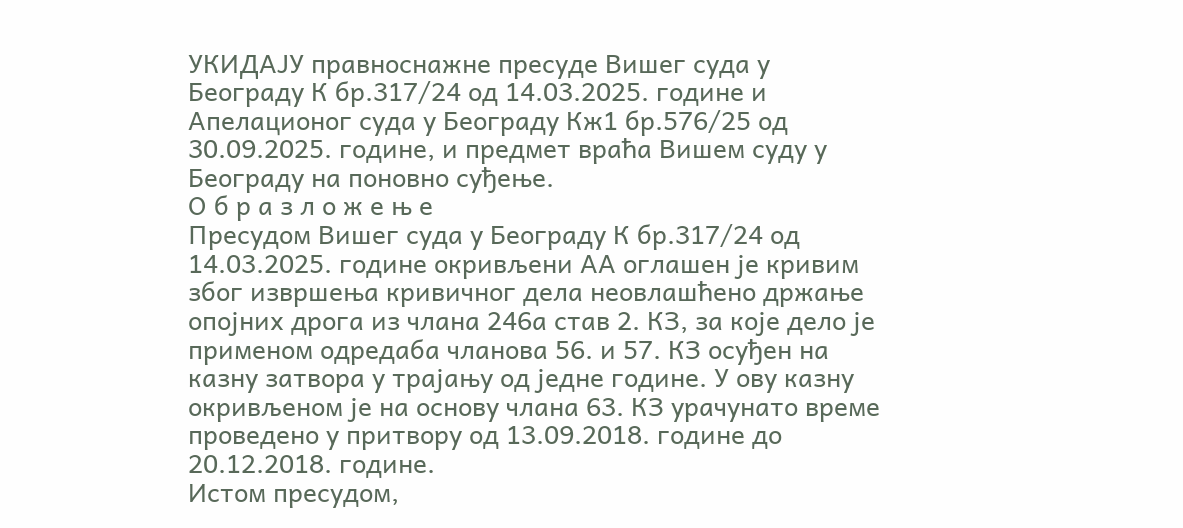УКИДАЈУ правноснажне пресуде Вишег суда у Београду К бр.317/24 од 14.03.2025. године и Апелационог суда у Београду Кж1 бр.576/25 од 30.09.2025. године, и предмет враћа Вишем суду у Београду на поновно суђење.
О б р а з л о ж е њ е
Пресудом Вишег суда у Београду К бр.317/24 од 14.03.2025. године окривљени АА оглашен је кривим због извршења кривичног дела неовлашћено држање опојних дрога из члана 246а став 2. КЗ, за које дело је применом одредаба чланова 56. и 57. КЗ осуђен на казну затвора у трајању од једне године. У ову казну окривљеном је на основу члана 63. КЗ урачунато време проведено у притвору од 13.09.2018. године до 20.12.2018. године.
Истом пресудом,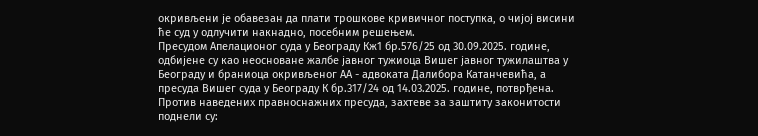окривљени је обавезан да плати трошкове кривичног поступка, о чијој висини ће суд у одлучити накнадно, посебним решењем.
Пресудом Апелационог суда у Београду Кж1 бр.576/25 од 30.09.2025. године, одбијене су као неосноване жалбе јавног тужиоца Вишег јавног тужилаштва у Београду и браниоца окривљеног АА - адвоката Далибора Катанчевића, а пресуда Вишег суда у Београду К бр.317/24 од 14.03.2025. године, потврђена.
Против наведених правноснажних пресуда, захтеве за заштиту законитости поднели су: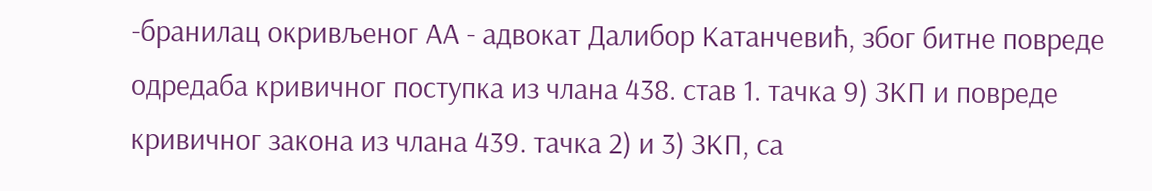-бранилац окривљеног АА - адвокат Далибор Катанчевић, због битне повреде одредаба кривичног поступка из члана 438. став 1. тачка 9) ЗКП и повреде кривичног закона из члана 439. тачка 2) и 3) ЗКП, са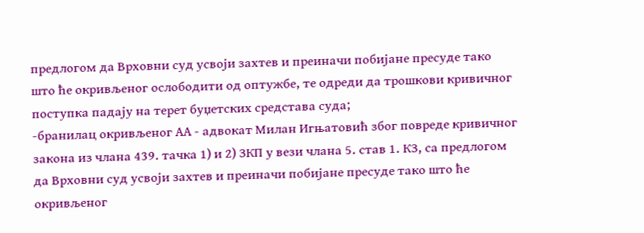предлогом да Врховни суд усвоји захтев и преиначи побијане пресуде тако што ће окривљеног ослободити од оптужбе, те одреди да трошкови кривичног поступка падају на терет буџетских средстава суда;
-бранилац окривљеног АА - адвокат Милан Игњатовић због повреде кривичног закона из члана 439. тачка 1) и 2) ЗКП у вези члана 5. став 1. КЗ, са предлогом да Врховни суд усвоји захтев и преиначи побијане пресуде тако што ће окривљеног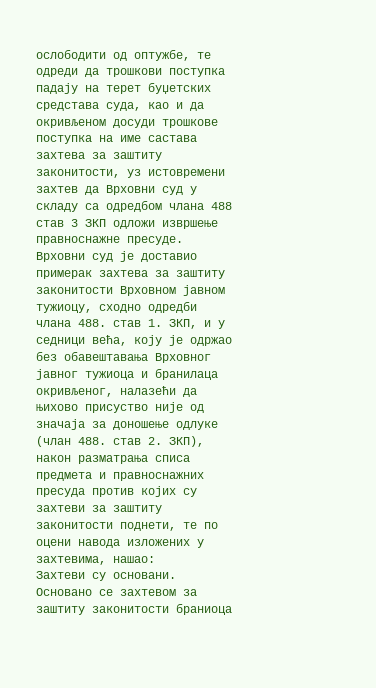ослободити од оптужбе, те одреди да трошкови поступка падају на терет буџетских средстава суда, као и да окривљеном досуди трошкове поступка на име састава захтева за заштиту законитости, уз истовремени захтев да Врховни суд у складу са одредбом члана 488 став 3 ЗКП одложи извршење правноснажне пресуде.
Врховни суд је доставио примерак захтева за заштиту законитости Врховном јавном тужиоцу, сходно одредби члана 488. став 1. ЗКП, и у седници већа, коју је одржао без обавештавања Врховног јавног тужиоца и бранилаца окривљеног, налазећи да њихово присуство није од значаја за доношење одлуке (члан 488. став 2. ЗКП), након разматрања списа предмета и правноснажних пресуда против којих су захтеви за заштиту законитости поднети, те по оцени навода изложених у захтевима, нашао:
Захтеви су основани.
Основано се захтевом за заштиту законитости браниоца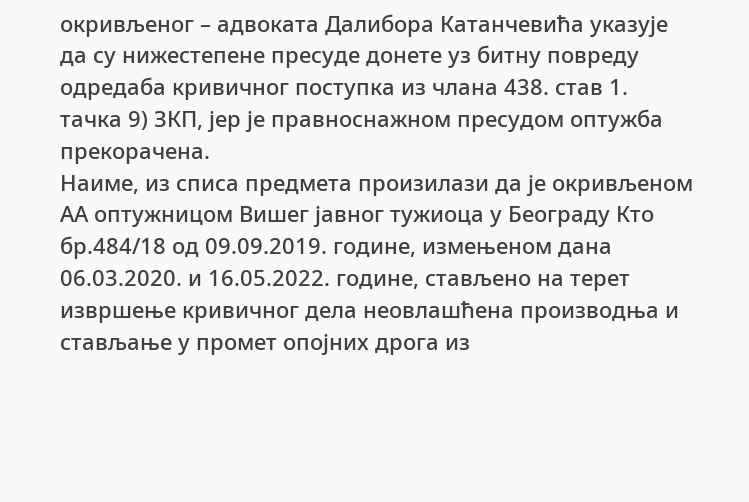окривљеног – адвоката Далиборa Катанчевића указује да су нижестепене пресуде донете уз битну повреду одредаба кривичног поступка из члана 438. став 1. тачка 9) ЗКП, јер је правноснажном пресудом оптужба прекорачена.
Наиме, из списа предмета произилази да је окривљеном АА оптужницом Вишег јавног тужиоца у Београду Кто бр.484/18 од 09.09.2019. године, измењеном дана 06.03.2020. и 16.05.2022. године, стављено на терет извршење кривичног дела неовлашћена производња и стављање у промет опојних дрога из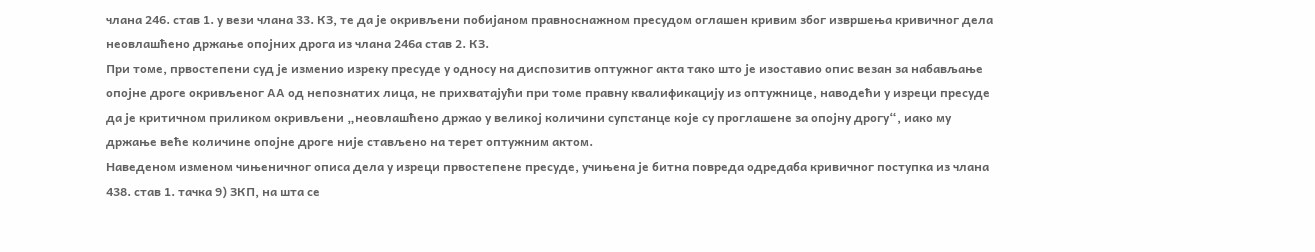члана 246. став 1. у вези члана 33. КЗ, те да је окривљени побијаном правноснажном пресудом оглашен кривим због извршења кривичног дела неовлашћено држање опојних дрога из члана 246а став 2. КЗ.
При томе, првостепени суд је изменио изреку пресуде у односу на диспозитив оптужног акта тако што је изоставио опис везан за набављање опојне дроге окривљеног АА од непознатих лица, не прихватајући при томе правну квалификацију из оптужнице, наводећи у изреци пресуде да је критичном приликом окривљени „неовлашћено држао у великој количини супстанце које су проглашене за опојну дрогу“, иако му држање веће количине опојне дроге није стављено на терет оптужним актом.
Наведеном изменом чињеничног описа дела у изреци првостепене пресуде, учињена је битна повреда одредаба кривичног поступка из члана 438. став 1. тачка 9) ЗКП, на шта се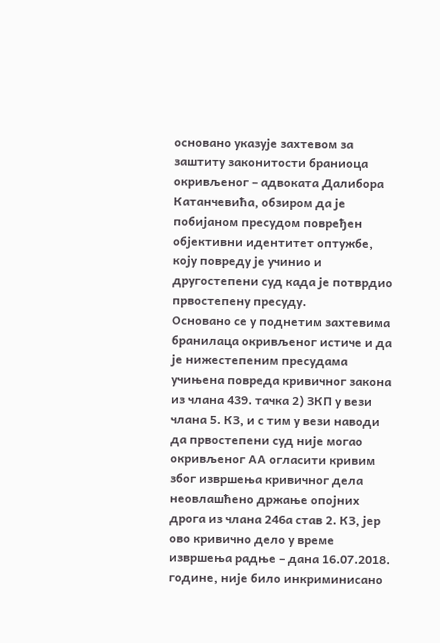основано указује захтевом за заштиту законитости браниоца окривљеног – адвоката Далибора Катанчевића, обзиром да је побијаном пресудом повређен објективни идентитет оптужбе, коју повреду је учинио и другостепени суд када је потврдио првостепену пресуду.
Основано се у поднетим захтевима бранилаца окривљеног истиче и да је нижестепеним пресудама учињена повреда кривичног закона из члана 439. тачка 2) ЗКП у вези члана 5. КЗ, и с тим у вези наводи да првостепени суд није могао окривљеног АА огласити кривим због извршења кривичног дела неовлашћено држање опојних дрога из члана 246а став 2. КЗ, јер ово кривично дело у време извршења радње – дана 16.07.2018. године, није било инкриминисано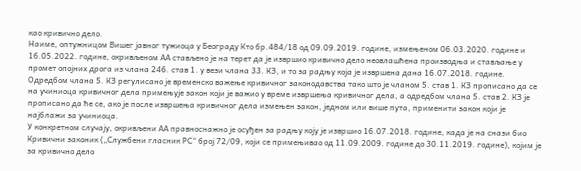као кривично дело.
Наиме, оптужницом Вишег јавног тужиоца у Београду Кто бр.484/18 од 09.09.2019. године, измењеном 06.03.2020. године и 16.05.2022. године, окривљеном АА стављено је на терет да је извршио кривично дело неовлашћена производња и стављање у промет опојних дрога из члана 246. став 1. у вези члана 33. КЗ, и то за радњу која је извршена дана 16.07.2018. године.
Одредбом члана 5. КЗ регулисано је временско важење кривичног законодавства тако што је чланом 5. став 1. КЗ прописано да се на учиниоца кривичног дела примењује закон који је важио у време извршења кривичног дела, а одредбом члана 5. став 2. КЗ је прописано да ће се, ако је после извршења кривичног дела измењен закон, једном или више пута, применити закон који је најблажи за учиниоца.
У конкретном случају, окривљени АА правноснажно је осуђен за радњу коју је извршио 16.07.2018. године, када је на снази био Кривични законик („Службени гласник РС“ број 72/09, који се примењивао од 11.09.2009. године до 30.11.2019. године), којим је за кривично дело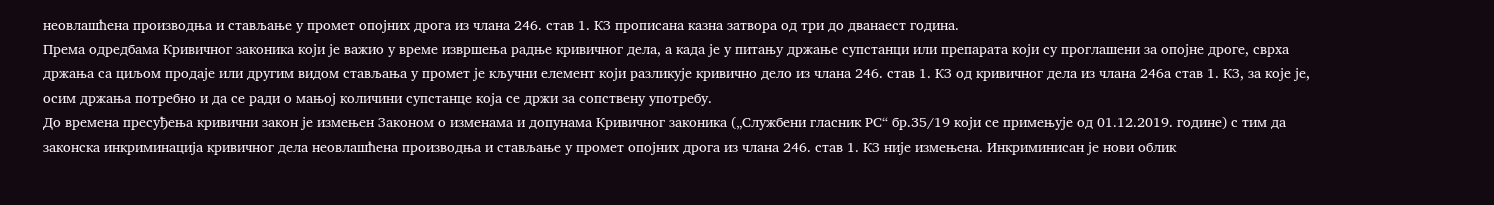неовлашћена производња и стављање у промет опојних дрога из члана 246. став 1. КЗ прописана казна затвора од три до дванаест година.
Према одредбама Кривичног законика који је важио у време извршења радње кривичног дела, а када је у питању држање супстанци или препарата који су проглашени за опојне дроге, сврха држања са циљом продаје или другим видом стављања у промет је кључни елемент који разликује кривично дело из члана 246. став 1. КЗ од кривичног дела из члана 246а став 1. КЗ, за које је, осим држања потребно и да се ради о мањој количини супстанце која се држи за сопствену употребу.
До времена пресуђења кривични закон је измењен Законом о изменама и допунама Кривичног законика („Службени гласник РС“ бр.35/19 који се примењује од 01.12.2019. године) с тим да законска инкриминација кривичног дела неовлашћена производња и стављање у промет опојних дрога из члана 246. став 1. КЗ није измењена. Инкриминисан је нови облик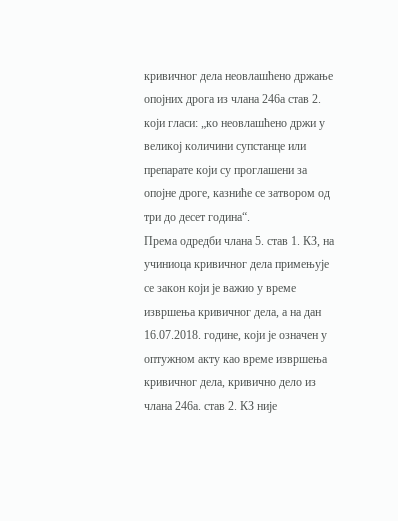кривичног дела неовлашћено држање опојних дрога из члана 246а став 2. који гласи: „ко неовлашћено држи у великој количини супстанце или препарате који су проглашени за опојне дроге, казниће се затвором од три до десет година“.
Према одредби члана 5. став 1. КЗ, на учиниоца кривичног дела примењује се закон који је важио у време извршења кривичног дела, а на дан 16.07.2018. године, који је означен у оптужном акту као време извршења кривичног дела, кривично дело из члана 246а. став 2. КЗ није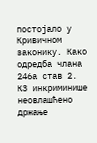постојало у Кривичном законику. Како одредба члана 246а став 2. КЗ инкриминише неовлашћено држање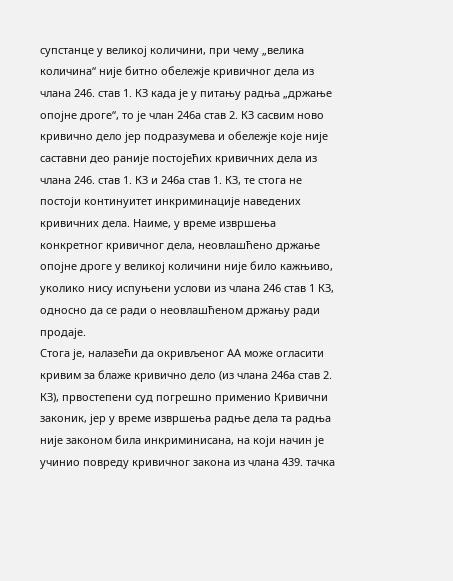супстанце у великој количини, при чему „велика количина“ није битно обележје кривичног дела из члана 246. став 1. КЗ када је у питању радња „држање опојне дроге“, то је члан 246а став 2. КЗ сасвим ново кривично дело јер подразумева и обележје које није саставни део раније постојећих кривичних дела из члана 246. став 1. КЗ и 246а став 1. КЗ, те стога не постоји континуитет инкриминације наведених кривичних дела. Наиме, у време извршења конкретног кривичног дела, неовлашћено држање опојне дроге у великој количини није било кажњиво, уколико нису испуњени услови из члана 246 став 1 КЗ, односно да се ради о неовлашћеном држању ради продаје.
Стога је, налазећи да окривљеног АА може огласити кривим за блаже кривично дело (из члана 246а став 2. КЗ), првостепени суд погрешно применио Кривични законик, јер у време извршења радње дела та радња није законом била инкриминисана, на који начин је учинио повреду кривичног закона из члана 439. тачка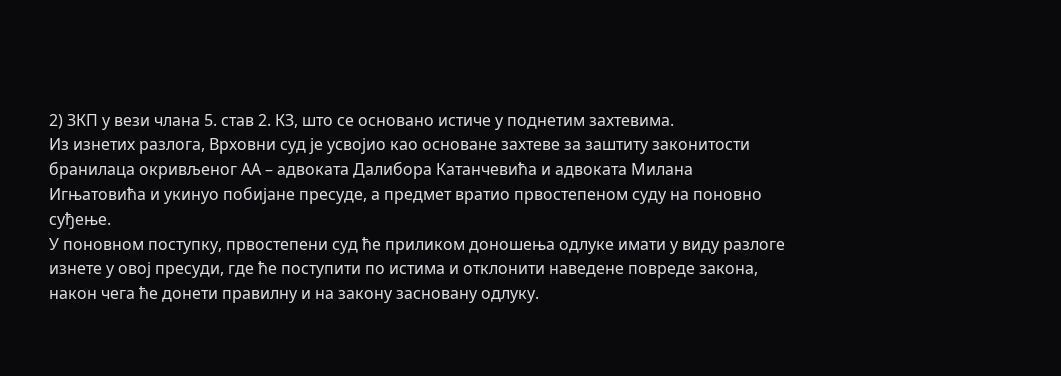2) ЗКП у вези члана 5. став 2. КЗ, што се основано истиче у поднетим захтевима.
Из изнетих разлога, Врховни суд је усвојио као основане захтеве за заштиту законитости бранилаца окривљеног АА – адвоката Далибора Катанчевића и адвоката Милана Игњатовића и укинуо побијане пресуде, а предмет вратио првостепеном суду на поновно суђење.
У поновном поступку, првостепени суд ће приликом доношења одлуке имати у виду разлоге изнете у овој пресуди, где ће поступити по истима и отклонити наведене повреде закона, након чега ће донети правилну и на закону засновану одлуку.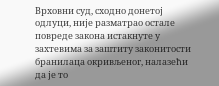Врховни суд, сходно донетој одлуци, није разматрао остале повреде закона истакнуте у захтевима за заштиту законитости бранилаца окривљеног, налазећи да је то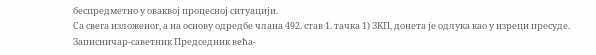беспредметно у оваквој процесној ситуацији.
Са свега изложеног, а на основу одредбе члана 492. став 1. тачка 1) ЗКП, донета је одлука као у изреци пресуде.
Записничар-саветник Председник већа-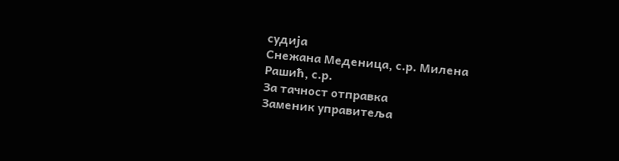судија
Снежана Меденица, с.р. Милена Рашић, с.р.
За тачност отправка
Заменик управитеља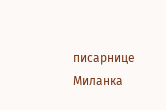писарнице
Миланка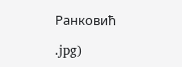Ранковић

.jpg)